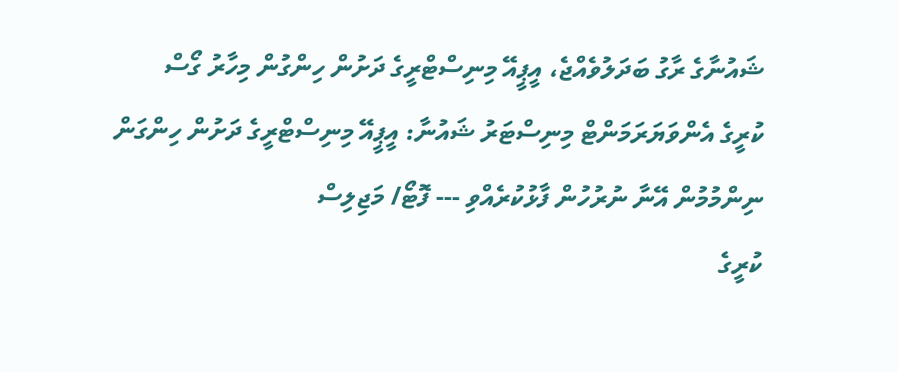ޝައުނާގެ ރާގު ބަދަލުވެއްޖެ، އީޕީއޭ މިނިސްޓްރީގެ ދަށުން ހިންގުން މިހާރު ގޯސް
ކުރީގެ އެންވަޔަރަމަންޓް މިނިސްޓަރު ޝައުނާ: އީޕީއޭ މިނިސްޓްރީގެ ދަށުން ހިންގަން ނިންމުމުން އޭނާ ނުރުހުން ފާޅުކުރެއްވި --- ފޮޓޯ/ މަޖިލިސް
ކުރީގެ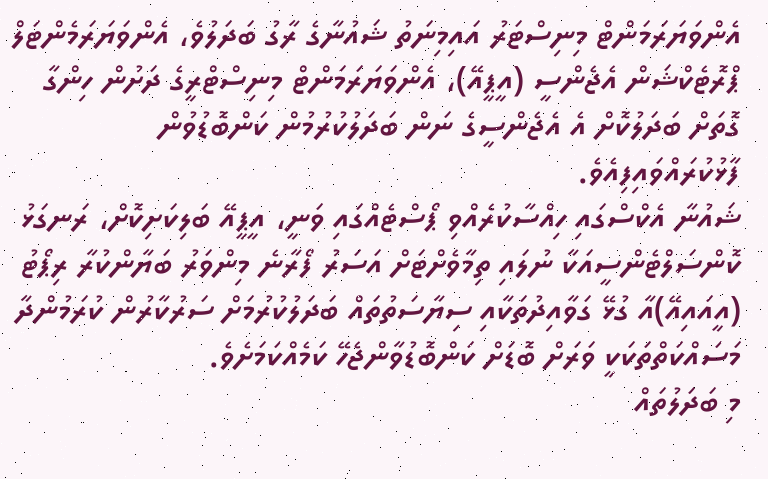އެންވަޔަރަމަންޓް މިނިސްޓަރު އައިމިނަތު ޝައުނާގެ ރާގު ބަދަލުވެ، އެންވަޔަރަމެންޓަލް ޕްރޮޓެކްޝަން އެޖެންސީ (އީޕީއޭ)، އެންވަޔަރަމަންޓް މިނިސްޓްރީގެ ދަށުން ހިންގާ ގޮތަށް ބަދަލުކޮށް އެ އެޖެންސީގެ ނަން ބަދަލުކުރުމުން ކަންބޮޑުވުން ފާޅުކުރައްވައިފިއެވެ.
ޝައުނާ އެކްސްގައި ހިއްސާކުރެއްވި ޕޯސްޓެއްގައި ވަނީ، އީޕީއޭ ބަލިކަށިކޮށް، ރަނގަޅު ކޮންސަލްޓެންސީއަކާ ނުލައި ތިމާވެށްޓަށް އަސަރު ފޯރާނެ މިންވަރު ބަޔާންކުރާ ރިޕޯޓު (އީއައިއޭ)އާ ގުޅޭ ގަވާއިދުތަކާއި ސިޔާސަތުތައް ބަދަލުކުރުމަށް ސަރުކާރުން ކުރަމުންދާ މަސައްކަތްތަކަކީ ވަރަށް ބޮޑަށް ކަންބޮޑުވާންޖެހޭ ކަމެއްކަމަށެވެ.
މި ބަދަލުތައް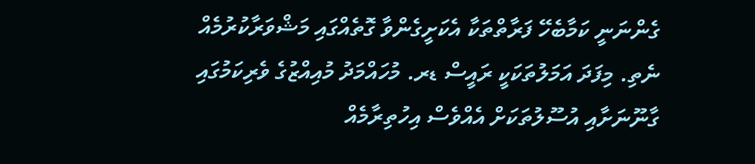ގެންނަނީ ކަމާބެހޭ ފަރާތްތަކާ އެކަށީގެންވާ ގޮތެއްގައި މަޝްވަރާކުރުމެއް ނެތި. މިފަދަ އަމަލުތަކަކީ ރައީސް ޑރ. މުހައްމަދު މުއިއްޒުގެ ވެރިކަމުގައި ގާނޫނަށާއި އުސޫލުތަކަށް އެއްވެސް އިހުތިރާމެއް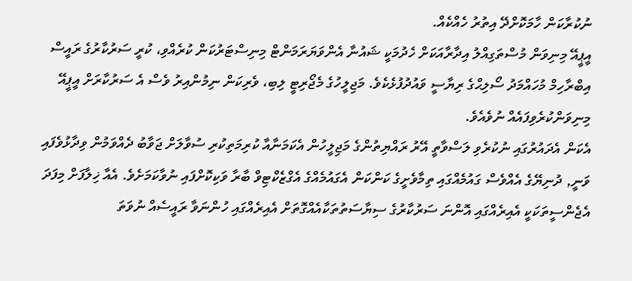ނުކުރާކަން ހާމަކޮށްދޭ އިތުރު ހެއްކެއް.
އީޕީއޭ މިނިވަން މުސްތަގިއްލު އިދާރާއަކަށް ހެދުމަކީ ޝައުނާ އެންވަޔަރަމަންޓް މިނިސްޓަރުކަން ކުރެއްވި، ކުރީ ސަރުކާރުގެ ރައީސް އިބްރާހިމް މުހައްމަދު ސޯލިޙްގެ ރިޔާސީ ވައުދުފުޅެކެވެ. މަޖިލީހުގެ މެޖޯރިޓީ ލިބި، ވެރިކަން ނިމުންއިރު ވެސް އެ ސަރުކާރަށް އީޕީއޭ މިނިވަންކުރެވިފައެއް ނުވެއެވެ.
އެކަން އެދައުރުގައި ނުކުރެވި ލަސްވާތީ އޭރު ރައްޔިތުންގެ މަޖިލީހުން އެކަމަނާއާ ކުރިމަތިކުރި ސުވާލަށް ޖަވާބު ދެއްވަމުން ވިދާޅުވެފައި ވަނީ, ދުނިޔޭގެ އެއްވެސް ގައުމެއްގައި ތިމާވެށީގެ ކަންކަން އެގައުމެއްގެ އެގްޒެކްޓިވް ބާރާ ވަކިކޮށްފައި ނުވާކަމަށެވެ. އެއާ ޚިލާފަށް މިފަދަ އެޖެންސީތަކަކީ އެއިރެއްގައި އޮންނަ ސަރުކާރުގެ ސިޔާސަތުތަކާއެއްގޮތަށް އެއިރެއްގައި ހުންނަވާ ރައީސެއް ނުވަތަ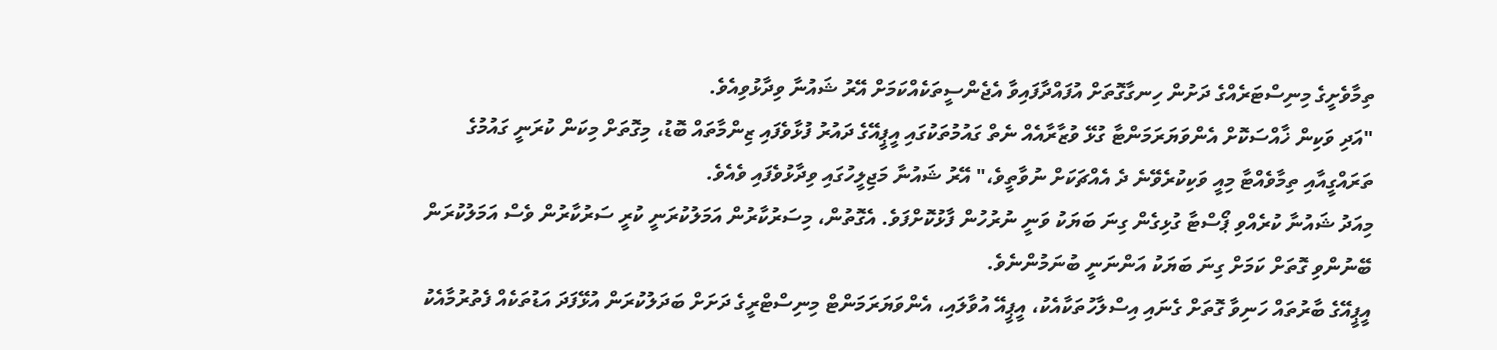ތިމާވެށީގެ މިނިސްޓަރެއްގެ ދަށުން ހިނގާގޮތަށް އުފައްދާފައިވާ އެޖެންސީތަކެއްކަމަށް އޭރު ޝައުނާ ވިދާޅުވިއެވެ.
"އަދި ވަކިން ޚާއްސަކޮށް އެންވަޔަރަމަންޓާ ގުޅޭ ވުޒާރާއެއް ނެތް ގައުމުތަކުގައި އީޕީއޭގެ ދައުރު ފުޅާވެފައި ޒިންމާތައް ބޮޑު، މިގޮތަށް މިކަން ކުރަނީ ގައުމުގެ ތަރައްގީއާއި ތިމާވެއްޓާ މިއީ ވަކިކުރެވޭނެ ދެ އެއްޗަކަށް ނުވާތީވެ،" އޭރު ޝައުނާ މަޖިލީހުގައި ވިދާޅުވެފައި ވެއެވެ.
މިއަދު ޝައުނާ ކުރެއްވި ޕޯސްޓާ ގުޅިގެން ގިނަ ބަޔަކު ވަނީ ނުރުހުން ފާޅުކޮށްފަވެ. އެގޮތުން، މިސަރުކާރުން އަމަލުކުރަނީ ކުރީ ސަރުކާރުން ވެސް އަމަލުކުރަން ބޭނުންވި ގޮތަށް ކަމަށް ގިނަ ބަޔަކު އަންނަނީ ބުނަމުންނެވެ.
އީޕީއޭގެ ބާރުތައް ހަނިވާ ގޮތަށް ގެނައި އިސްލާހުތަކާއެކު، އީޕީއޭ އުވާލައި، އެންވަޔަރަމަންޓް މިނިސްޓްރީގެ ދަށަށް ބަދަލުކުރަން އުޅޭފަދަ އަޑުތަކެއް ފެތުރުމާއެކު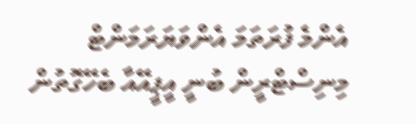އެންމެ ފުރަތަމަ އެންވަޔަރަމަންޓް މިނިސްޓްރީން ބުނީ އީޕީއޭއާ ބެހޭގޮތުން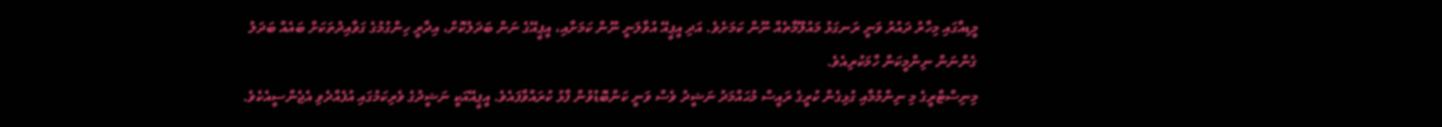މީޑިއާގައި މިހާރު ދައުރު ވަނީ ރަނގަޅު މައުލޫމާތެއް ނޫން ކަމަށެވެ. އަދި އީޕީއޭ އުވާލަނީ ނޫން ކަމަށާއި، އީޕީއޭގެ ނަން ބަދަލުކޮށް، އިދާރީ ހިންގުމުގެ ގަވާއިދުތަކަށް ބައެއް ބަދަލު ގެންނަން ނިންމީކަން ހާމަކުރިއެވެ.
މިނިސްޓްރީގެ މި ނިންމުމާއި ގުޅިގެން ކުރީގެ ރައީސް މުޙައްމަދު ނަޝީދު ވެސް ވަނީ ކަންބޮޑުވުން ފާޅު ކުރައްވާފައެވެ. އީޕީއޭއަކީ ނަޝީދުގެ ވެރިކަމުގައި އުފެއްދެވި އެޖެންސީއެކެވެ.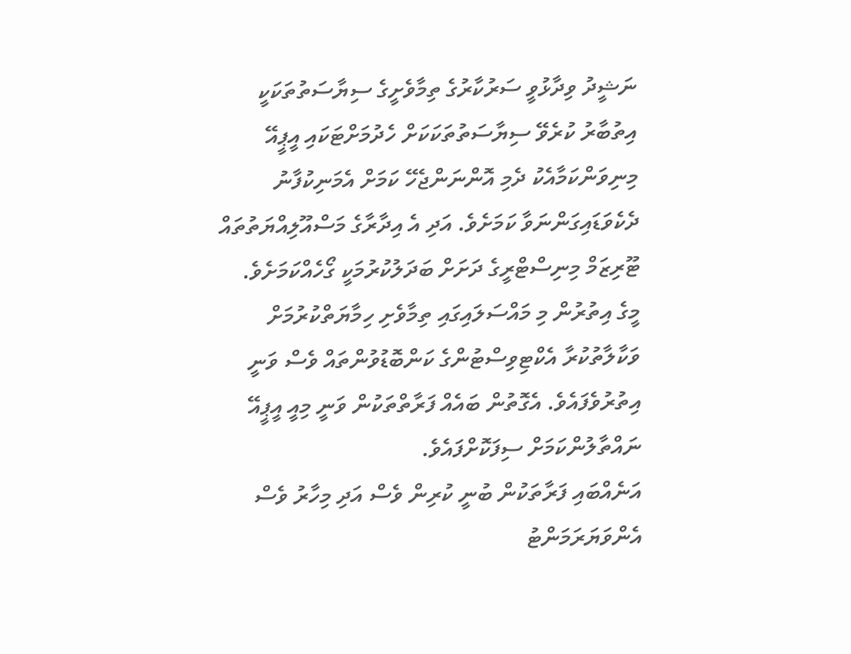ނަޝީދު ވިދާޅުވީ ސަރުކާރުގެ ތިމާވެށީގެ ސިޔާސަތުތަކަކީ އިތުބާރު ކުރެވޭ ސިޔާސަތުތަކަކަށް ހެދުމަށްޓަކައި އީޕީއޭ މިނިވަންކަމާއެކު ދެމި އޮންނަންޖެހޭ ކަމަށް އެމަނިކުފާނު ދެކެވަޑައިގަންނަވާ ކަމަށެވެ. އަދި އެ އިދާރާގެ މަސްއޫލިއްޔަތުތައް ޓޫރިޒަމް މިނިސްޓްރީގެ ދަށަށް ބަދަލުކުރުމަކީ ގޯހެއްކަމަށެވެ.
މީގެ އިތުރުން މި މައްސަލައިގައި ތިމާވެށި ހިމާޔަތްކުރުމަށް ވަކާލާތުކުރާ އެކްޓިވިސްޓުންގެ ކަންބޮޑުވުންތައް ވެސް ވަނީ އިތުރުވެފައެވެ. އެގޮތުން ބައެއް ފަރާތްތަކުން ވަނީ މިއީ އީޕީއޭ ނައްތާލުންކަމަށް ސިފަކޮށްފައެވެ.
އަނެއްބައި ފަރާތަކުން ބުނީ ކުރިން ވެސް އަދި މިހާރު ވެސް އެންވަޔަރަމަންޓު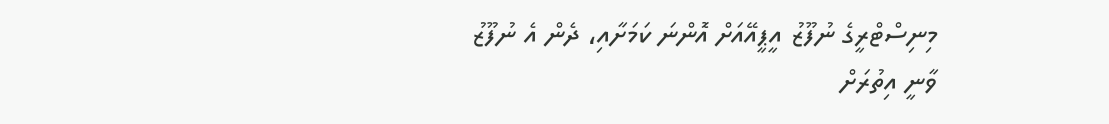މިނިސްޓްރީގެ ނުފޫޒު އީޕީއޭއަށް އޮންނަ ކަމަށާއި، ދެން އެ ނުފޫޒު ވާނީ އިތުރަށް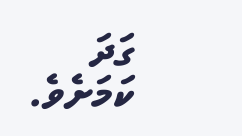ގަދަ ކަމަށެވެ.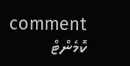comment ކޮމެންޓް